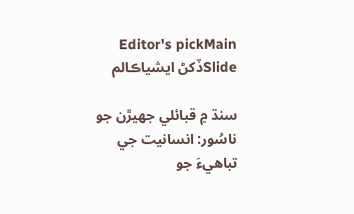Editor's pickMain Slideڏکڻ ايشياڪالم

سنڌ ۾ قبائلي جهيڙن جو ناسُور: انسانيت جي تباهيءَ جو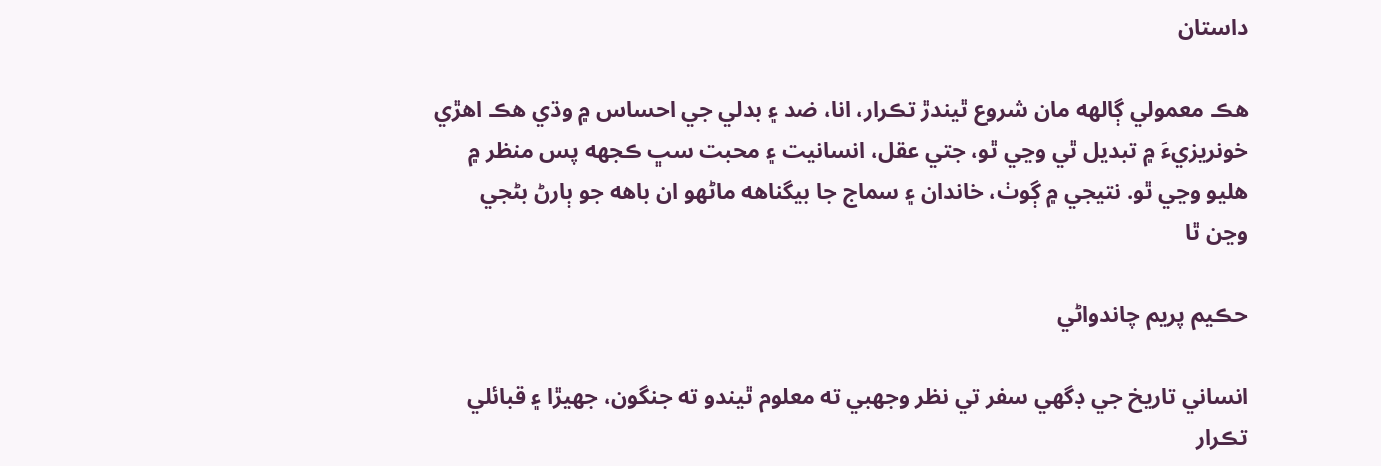داستان

هڪ معمولي ڳالهه مان شروع ٿيندڙ تڪرار، انا، ضد ۽ بدلي جي احساس ۾ وڌي هڪ اهڙي خونريزيءَ ۾ تبديل ٿي وڃي ٿو، جتي عقل، انسانيت ۽ محبت سڀ ڪجهه پس منظر ۾ هليو وڃي ٿو. نتيجي ۾ ڳوٺ، خاندان ۽ سماج جا بيگناهه ماڻهو ان باهه جو ٻارڻ بڻجي وڃن ٿا

حڪيم پريم چاندواڻي

انساني تاريخ جي ڊگهي سفر تي نظر وجهبي ته معلوم ٿيندو ته جنگون، جهيڙا ۽ قبائلي تڪرار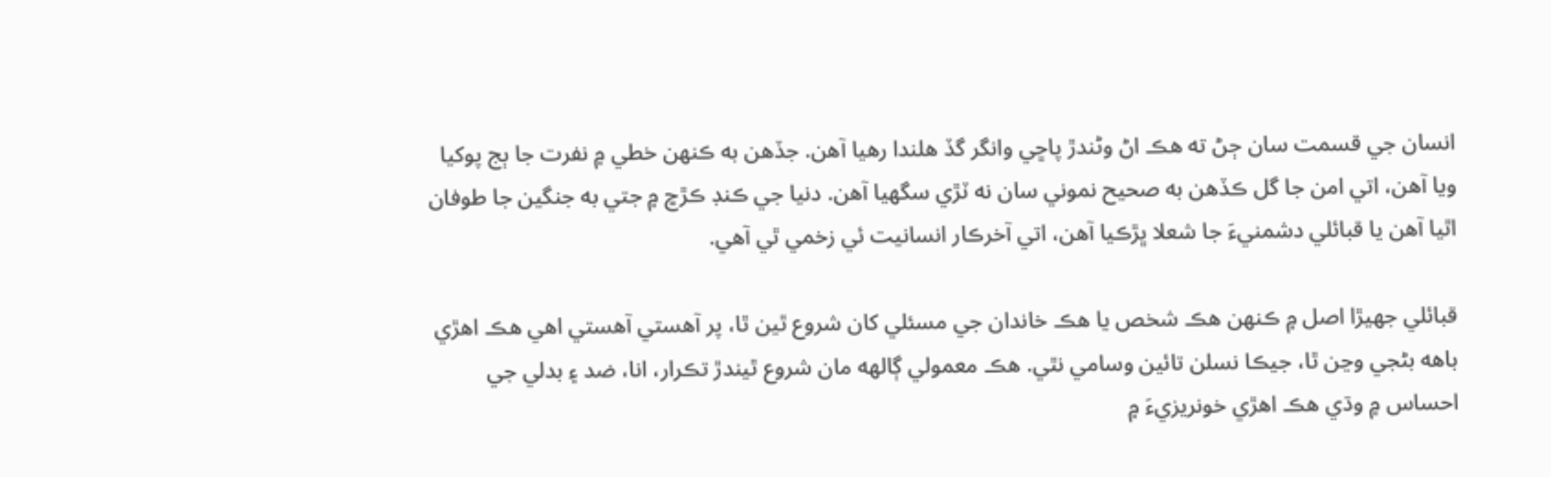انسان جي قسمت سان ڄڻ ته هڪ اڻ وڻندڙ پاڇي وانگر گڏ هلندا رهيا آهن. جڏهن به ڪنهن خطي ۾ نفرت جا ٻج پوکيا ويا آهن، اتي امن جا گل ڪڏهن به صحيح نموني سان نه ٽڙي سگهيا آهن. دنيا جي ڪنڊ ڪڙڇ ۾ جتي به جنگين جا طوفان اٿيا آهن يا قبائلي دشمنيءَ جا شعلا ڀڙڪيا آهن، اتي آخرڪار انسانيت ئي زخمي ٿي آهي.

قبائلي جهيڙا اصل ۾ ڪنهن هڪ شخص يا هڪ خاندان جي مسئلي کان شروع ٿين ٿا، پر آهستي آهستي اهي هڪ اهڙي باهه بڻجي وڃن ٿا، جيڪا نسلن تائين وسامي نٿي. هڪ معمولي ڳالهه مان شروع ٿيندڙ تڪرار، انا، ضد ۽ بدلي جي احساس ۾ وڌي هڪ اهڙي خونريزيءَ ۾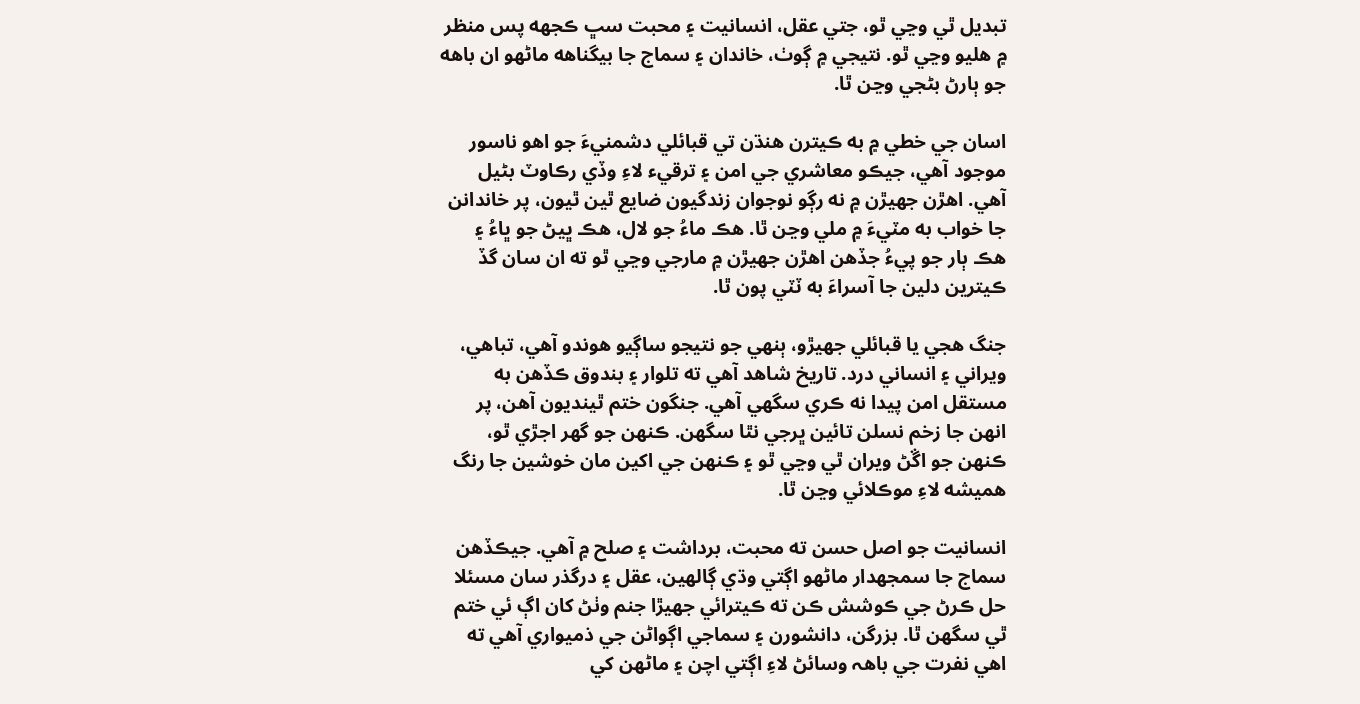تبديل ٿي وڃي ٿو، جتي عقل، انسانيت ۽ محبت سڀ ڪجهه پس منظر ۾ هليو وڃي ٿو. نتيجي ۾ ڳوٺ، خاندان ۽ سماج جا بيگناهه ماڻهو ان باهه جو ٻارڻ بڻجي وڃن ٿا.

اسان جي خطي ۾ به ڪيترن هنڌن تي قبائلي دشمنيءَ جو اهو ناسور موجود آهي، جيڪو معاشري جي امن ۽ ترقيء لاءِ وڏي رڪاوٽ بڻيل آهي. اهڙن جهيڙن ۾ نه رڳو نوجوان زندگيون ضايع ٿين ٿيون، پر خاندانن جا خواب به مٽيءَ ۾ ملي وڃن ٿا. هڪ ماءُ جو لال، هڪ ڀيڻ جو ڀاءُ ۽ هڪ ٻار جو پيءُ جڏهن اهڙن جهيڙن ۾ مارجي وڃي ٿو ته ان سان گڏ ڪيترين دلين جا آسراءَ به ٽٽي پون ٿا.

جنگ هجي يا قبائلي جهيڙو، ٻنهي جو نتيجو ساڳيو هوندو آهي، تباهي، ويراني ۽ انساني درد. تاريخ شاهد آهي ته تلوار ۽ بندوق ڪڏهن به مستقل امن پيدا نه ڪري سگهي آهي. جنگون ختم ٿينديون آهن، پر انهن جا زخم نسلن تائين ڀرجي نٿا سگهن. ڪنهن جو گهر اجڙي ٿو، ڪنهن جو اڱڻ ويران ٿي وڃي ٿو ۽ ڪنهن جي اکين مان خوشين جا رنگ هميشه لاءِ موڪلائي وڃن ٿا.

انسانيت جو اصل حسن ته محبت، برداشت ۽ صلح ۾ آهي. جيڪڏهن سماج جا سمجهدار ماڻهو اڳتي وڌي ڳالهين، عقل ۽ درگذر سان مسئلا حل ڪرڻ جي ڪوشش ڪن ته ڪيترائي جهيڙا جنم وٺڻ کان اڳ ئي ختم ٿي سگهن ٿا. بزرگن، دانشورن ۽ سماجي اڳواڻن جي ذميواري آهي ته اهي نفرت جي باهہ وسائڻ لاءِ اڳتي اچن ۽ ماڻهن کي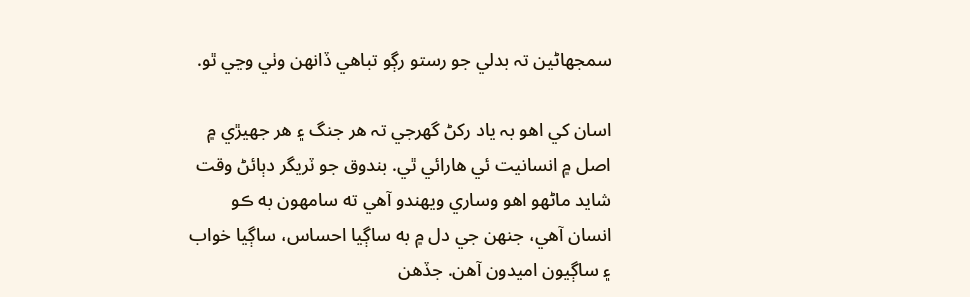سمجهاڻين تہ بدلي جو رستو رڳو تباهي ڏانهن وٺي وڃي ٿو.

اسان کي اهو بہ ياد رکڻ گهرجي تہ هر جنگ ۽ هر جهيڙي ۾ اصل ۾ انسانيت ئي هارائي ٿي. بندوق جو ٽريگر دٻائڻ وقت شايد ماڻهو اهو وساري ويهندو آهي ته سامهون به ڪو انسان آهي، جنهن جي دل ۾ به ساڳيا احساس، ساڳيا خواب ۽ ساڳيون اميدون آهن. جڏهن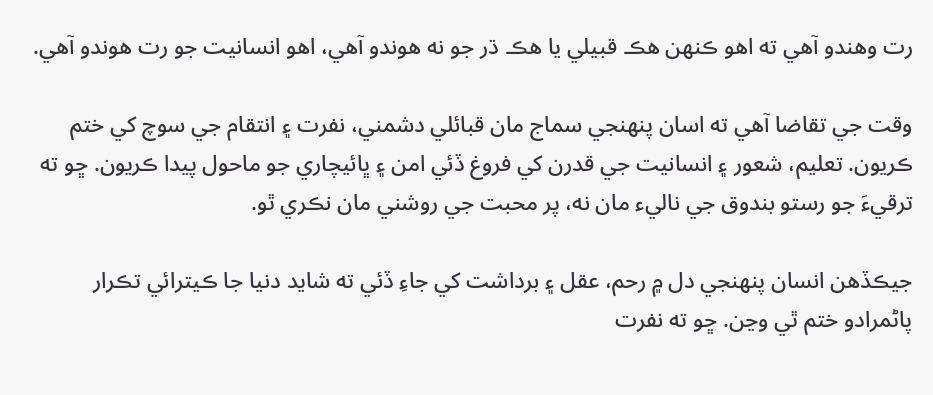رت وهندو آهي ته اهو ڪنهن هڪ قبيلي يا هڪ ڌر جو نه هوندو آهي، اهو انسانيت جو رت هوندو آهي.

وقت جي تقاضا آهي ته اسان پنهنجي سماج مان قبائلي دشمني، نفرت ۽ انتقام جي سوچ کي ختم ڪريون. تعليم، شعور ۽ انسانيت جي قدرن کي فروغ ڏئي امن ۽ ڀائيچاري جو ماحول پيدا ڪريون. ڇو ته ترقيءَ جو رستو بندوق جي ناليء مان نه، پر محبت جي روشني مان نڪري ٿو.

جيڪڏهن انسان پنهنجي دل ۾ رحم، عقل ۽ برداشت کي جاءِ ڏئي ته شايد دنيا جا ڪيترائي تڪرار پاڻمرادو ختم ٿي وڃن. ڇو ته نفرت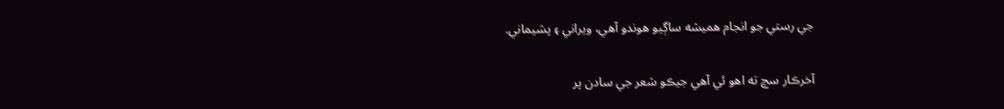جي رستي جو انجام هميشه ساڳيو هوندو آهي، ويراني ۽ پشيماني.

آخرڪار سچ ته اهو ئي آهي جيڪو شعر جي سادن پر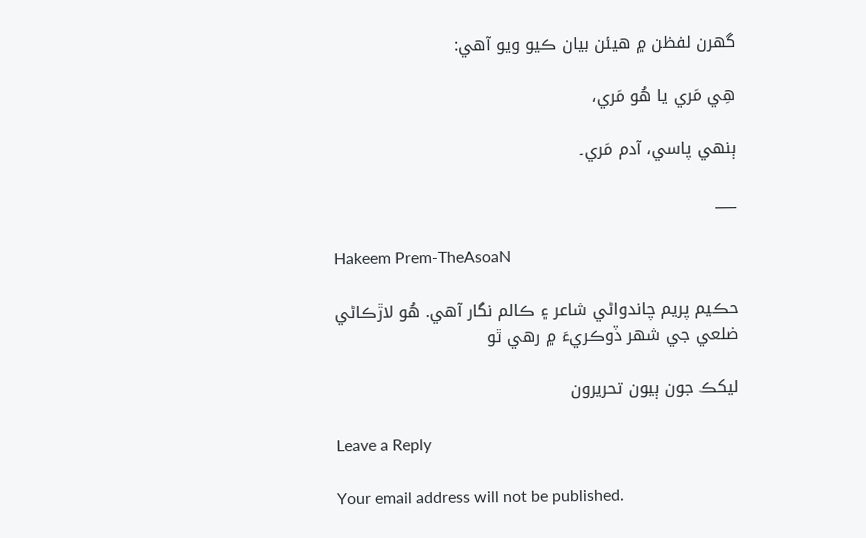گهرن لفظن ۾ هيئن بيان ڪيو ويو آهي:

هِي مَري يا هُو مَري،

ٻنهي پاسي، آدم مَري۔

___

Hakeem Prem-TheAsoaN

حڪيم پريم چاندواڻي شاعر ۽ ڪالم نگار آھي. ھُو لاڙڪاڻي ضلعي جي شھر ڏوڪريءَ ۾ رھي ٿو

ليکڪ جون ٻيون تحريرون

Leave a Reply

Your email address will not be published.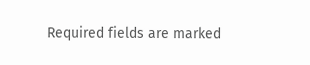Required fields are marked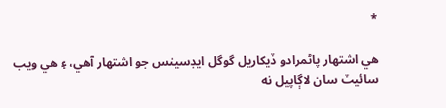*

هي اشتهار پاڻمرادو ڏيکاريل گوگل ايڊسينس جو اشتهار آهي، ۽ هي ويب سائيٽ سان لاڳاپيل نه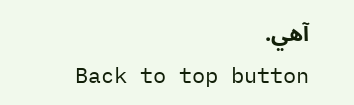آهي.
Back to top button